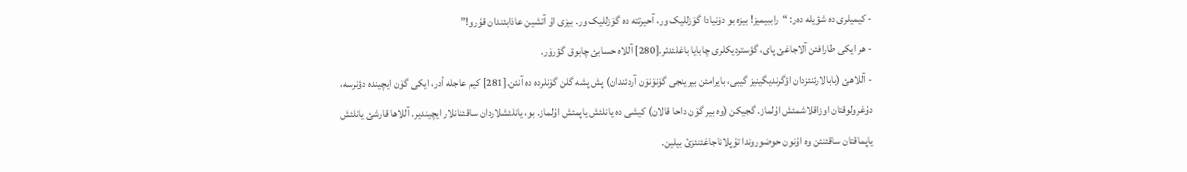- کیمیلری دە شؤیلە دەر: “راببیمیز! بیزە بو دۆنیادا گۆزللیک ور، آحیرتتە دە گۆزللیک ور. بیزی اۇ آتشین عاذابئندان قۇرو!”
- هر ایکی طارافئن آلاجاغئ پای، گؤستردیکلری چابایا باغلئدئر.[280] آللاە حسابئ چابوق گؤرۆر.
- آللاهئ (بابالارئنئزدان اؤگرندیگینیز گیبی، بایرامئن بیرینجی گۆنۆنۆن آردئندان) پش پشە گلن گۆنلردە دە آنئن.[281] کیم عاجلە أدر، ایکی گۆن ایچیندە دؤنرسە، دۇغرولوقتان اوزاقلاشمئش اۇلماز. گجیکن (وە بیر گۆن داحا قالان) کیشی دە یانلئش یاپمئش اۇلماز. بو، یانلئشلاردان ساقئنانلار ایچیندیر. آللاها قارشئ یانلئش یاپماقتان ساقئنئن وە اۇنون حوضوروندا تۇپلاناجاغئنئزئ بیلین.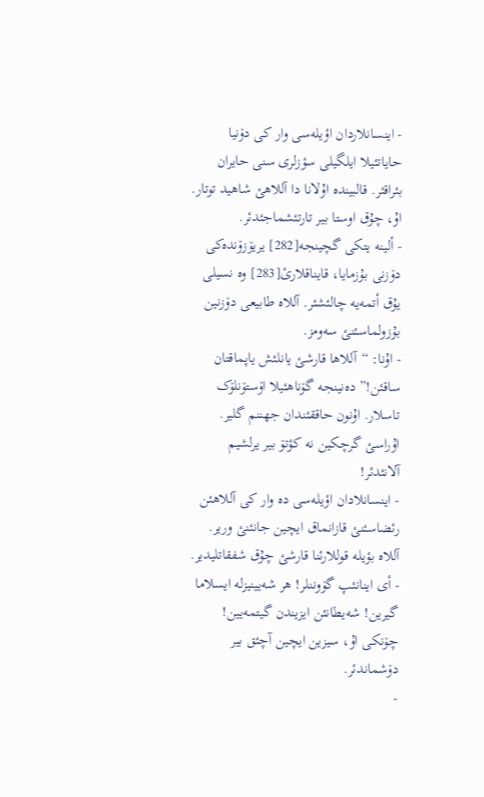- اینسانلاردان اؤیلەسی وار کی دۆنیا حایاتئیلا ایلگیلی سؤزلری سنی حایران بئراقئر. قالبیندە اۇلانا دا آللاهئ شاهید توتار. اۇ، چۇق اوستا بیر تارتئشماجئدئر.
- ألینە یتکی گچینجە[282] یریۆزۆندەکی دۆزنی بۇزمایا، قایناقلارئ[283] وە نسیلی یۇق أتمەیە چالئشئر. آللاە طابیعی دۆزنین بۇزولماسئنئ سەومز.
- اۇنا: “آللاها قارشئ یانلئش یاپماقتان ساقئن!” دەنینجە گۆناهئیلا اۆستۆنلۆک تاسلار. اۇنون حاققئندان جهننم گلیر. اۇراسئ گرچکین نە کؤتۆ بیر یرلشیم آلانئدئر!
- اینسانلادان اؤیلەسی دە وار کی آللاهئن رئضاسئنئ قازانماق ایچین جانئنئ وریر. آللاە بؤیلە قوللارئنا قارشئ چۇق شفقاتلیدیر.
- أی اینانئپ گۆوننلر! هر شەیینیزلە ایسلاما گیرین! شەیطانئن ایزیندن گیتمەیین! چۆنکی اۇ، سیزین ایچین آچئق بیر دۆشماندئر.
-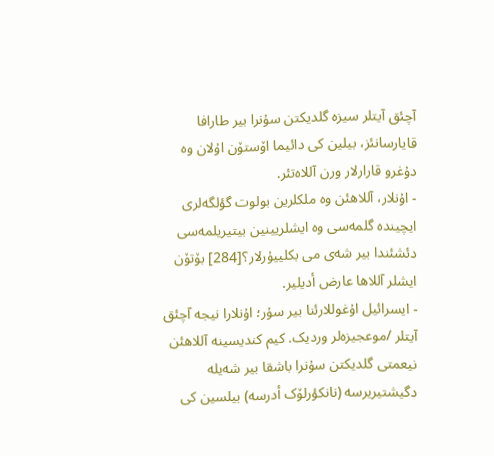آچئق آیتلر سیزە گلدیکتن سۇنرا بیر طارافا قایارسانئز، بیلین کی دائیما اۆستۆن اۇلان وە دۇغرو قارارلار ورن آللاەتئر.
- اۇنلار، آللاهئن وە ملکلرین بولوت گؤلگەلری ایچیندە گلمەسی وە ایشلریینین بیتیریلمەسی دئشئندا بیر شەی می بکلییۇرلار؟[284] بۆتۆن ایشلر آللاها عارض أدیلیر.
- ایسرائیل اۇغوللارئنا بیر سۇر؛ اۇنلارا نیجە آچئق آیتلر /موعجیزەلر وردیک. کیم کندیسینە آللاهئن نیعمتی گلدیکتن سۇنرا باشقا بیر شەیلە دگیشتیریرسە (نانکؤرلۆک أدرسە) بیلسین کی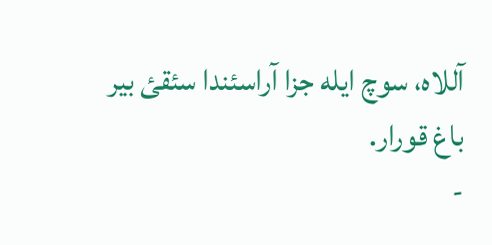آللاە، سوچ ایلە جزا آراسئندا سئقئ بیر باغ قورار.
-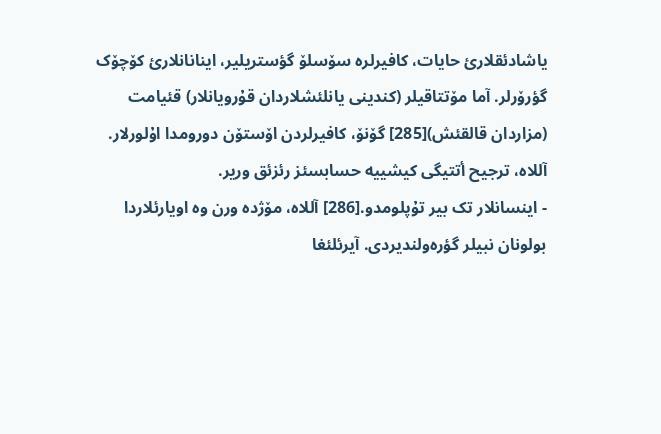یاشادئقلارئ حایات، کافیرلرە سۆسلۆ گؤستریلیر، اینانانلارئ کۆچۆک گؤرۆرلر. آما مۆتتاقیلر (کندینی یانلئشلاردان قۇرویانلار) قئیامت (مزاردان قالقئش)[285] گۆنۆ، کافیرلردن اۆستۆن دورومدا اۇلورلار. آللاە، ترجیح أتتیگی کیشییە حسابسئز رئزئق وریر.
- اینسانلار تک بیر تۇپلومدو.[286] آللاە، مۆژدە ورن وە اویارئلاردا بولونان نبیلر گؤرەولندیردی. آیرئلئغا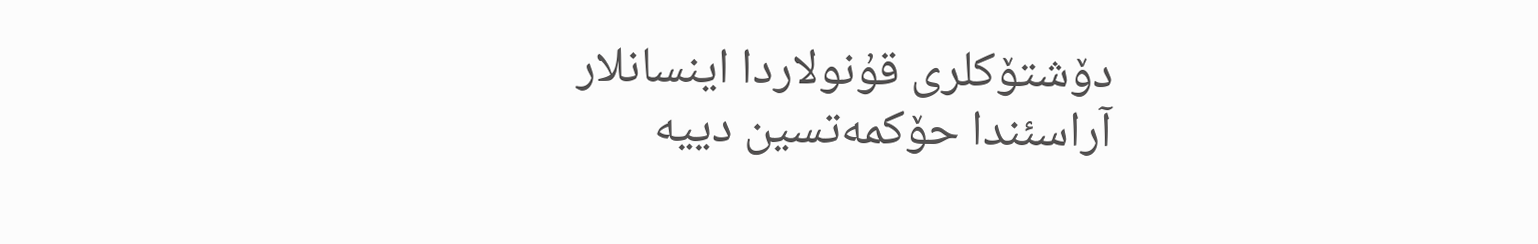دۆشتۆکلری قۇنولاردا اینسانلار آراسئندا حۆکمەتسین دییە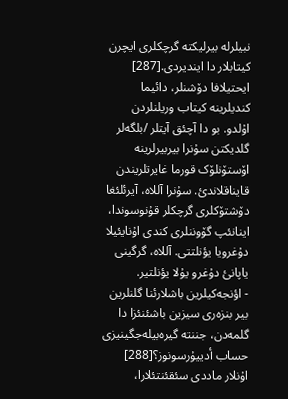نبیلرلە بیرلیکتە گرچکلری ایچرن کیتابلار دا ایندیردی.[287] ایحتیلافا دۆشنلر، دائیما کندیلرینە کیتاب وریلنلردن اۇلدو. بو دا آچئق آیتلر /بلگەلر گلدیکتن سۇنرا بیربیرلرینە اۆستۆنلۆک قورما غایرتلریندن قایناقلاندئ. سۇنرا آللاە، آیرئلئغا دۆشتۆکلری گرچکلر قۇنوسوندا، اینانئپ گۆوننلری کندی اۇنایئیلا دۇغرویا یؤنلتتی. آللاە، گرگینی یاپانئ دۇغرو یۇلا یؤنلتیر.
- اؤنجەکیلرین باشلارئنا گلنلرین بیر بنزەری سیزین باشئنئزا دا گلمەدن، جننتە گیرەبیلەجگینیزی حساب أدییۇرسونوز؟[288] اۇنلار ماددی سئقئنتئلارا،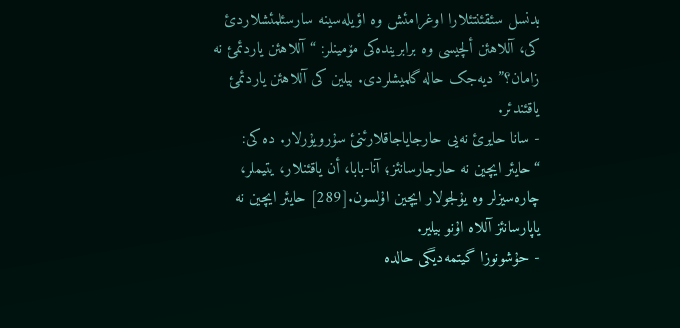بدنسل سئقئنتئلارا اوغرامئش وە اؤیلەسینە سارسئلمئشلاردئ کی، آللاهئن ألچیسی وە برابریندەکی مۆمینلر: “آللاهئن یاردئمئ نە زامان؟” دیەجک حالە گلمیشلردی. بیلین کی آللاهئن یاردئمئ یاقئندئر.
- سانا حایرئ نەیی حارجایاجاقلارئنئ سۇرویۇرلار. دە کی: “حایئر ایچین نە حارجارسانئز؛ آنا-بابا، أن یاقئنلار، یتیملر، چارەسیزلر وە یۇلجولار ایچین اۇلسون.[289] حایئر ایچین نە یاپارسانئز آللاە اۇنو بیلیر.
- حۇشونوزا گیتمەدیگی حالدە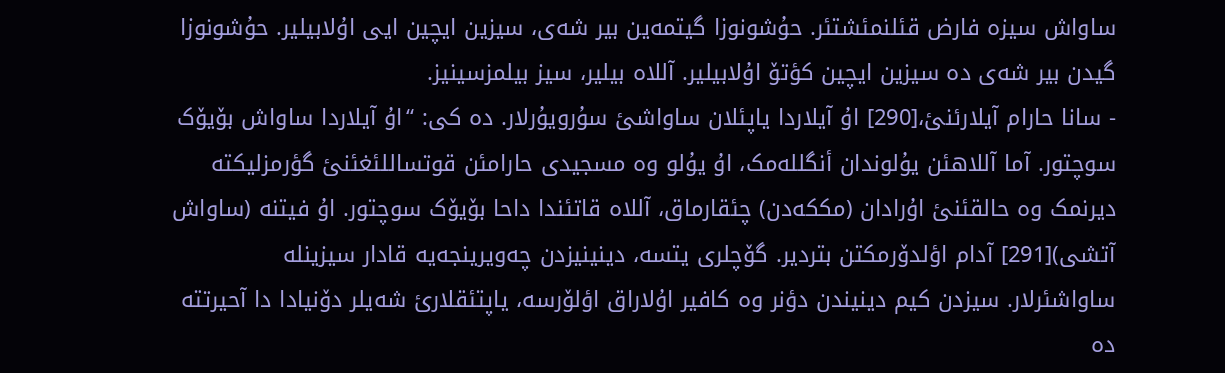ساواش سیزە فارض قئلنمئشتئر. حۇشونوزا گیتمەین بیر شەی، سیزین ایچین ایی اۇلابیلیر. حۇشونوزا گیدن بیر شەی دە سیزین ایچین کؤتۆ اۇلابیلیر. آللاە بیلیر، سیز بیلمزسینیز.
- سانا حارام آیلارئنئ،[290] اۇ آیلاردا یاپئلان ساواشئ سۇرویۇرلار. دە کی: “اۇ آیلاردا ساواش بۆیۆک سوچتور. آما آللاهئن یۇلوندان أنگللەمک، اۇ یۇلو وە مسجیدی حارامئن قوتساللئغئنئ گؤرمزلیکتە دیرنمک وە حالقئنئ اۇرادان (مککەدن) چئقارماق، آللاە قاتئندا داحا بۆیۆک سوچتور. اۇ فیتنە (ساواش آتشی)[291] آدام اؤلدۆرمکتن بتردیر. گۆچلری یتسە، دینینیزدن چەویرینجەیە قادار سیزینلە ساواشئرلار. سیزدن کیم دینیندن دؤنر وە کافیر اۇلاراق اؤلۆرسە، یاپتئقلارئ شەیلر دۆنیادا دا آحیرتتە دە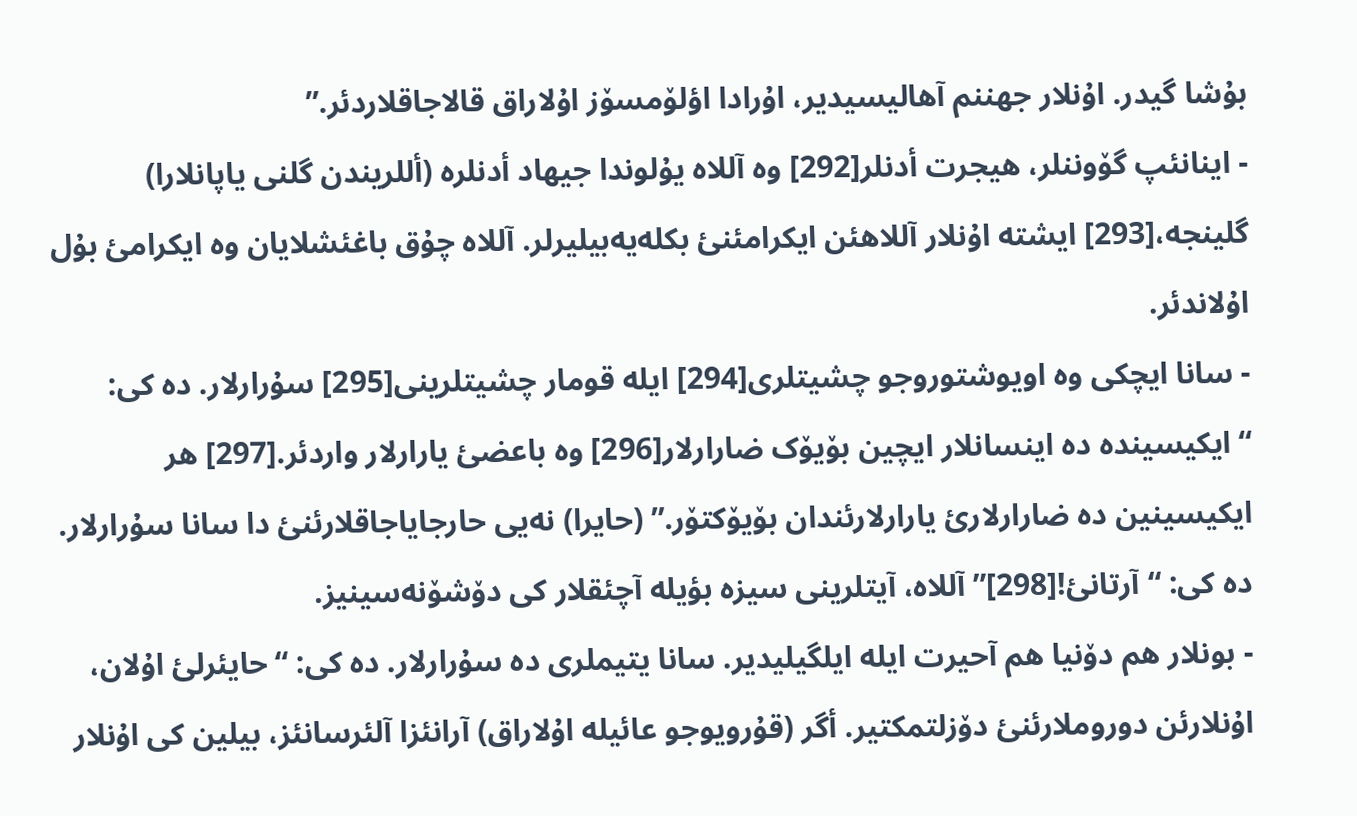بۇشا گیدر. اۇنلار جهننم آهالیسیدیر، اۇرادا اؤلۆمسۆز اۇلاراق قالاجاقلاردئر.”
- اینانئپ گۆوننلر، هیجرت أدنلر[292] وە آللاە یۇلوندا جیهاد أدنلرە (أللریندن گلنی یاپانلارا) گلینجە،[293] ایشتە اۇنلار آللاهئن ایکرامئنئ بکلەیەبیلیرلر. آللاە چۇق باغئشلایان وە ایکرامئ بۇل اۇلاندئر.
- سانا ایچکی وە اویوشتوروجو چشیتلری[294] ایلە قومار چشیتلرینی[295] سۇرارلار. دە کی: “ایکیسیندە دە اینسانلار ایچین بۆیۆک ضارارلار[296] وە باعضئ یارارلار واردئر.[297] هر ایکیسینین دە ضارارلارئ یارارلارئندان بۆیۆکتۆر.” (حایرا) نەیی حارجایاجاقلارئنئ دا سانا سۇرارلار. دە کی: “آرتانئ![298]” آللاە، آیتلرینی سیزە بؤیلە آچئقلار کی دۆشۆنەسینیز.
- بونلار هم دۆنیا هم آحیرت ایلە ایلگیلیدیر. سانا یتیملری دە سۇرارلار. دە کی: “حایئرلئ اۇلان، اۇنلارئن دوروملارئنئ دۆزلتمکتیر. أگر (قۇرویوجو عائیلە اۇلاراق) آرانئزا آلئرسانئز، بیلین کی اۇنلار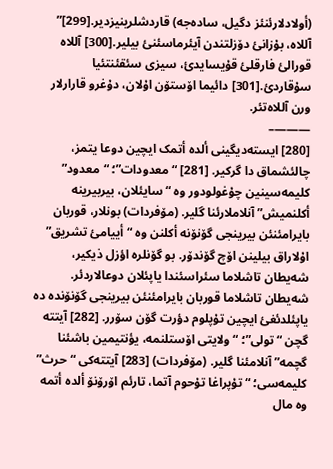(أولادلارئنئز دگیل، سادەجە) قاردشلرینیزدیر.[299]” آللاە، بۇزانئ دۆزلتندن آیئرماسئنئ بیلیر.[300] آللاە قورالئ فارقلئ قۇیسایدئ، سیزی سئقئنتئیا سۇقاردئ.[301] دائیما اۆستۆن اۇلان، دۇغرو قارارلار ورن آللاەتئر.
———–
[280] ایستەدیگینی ألدە أتمک ایچین دوعا یتمز، چالئشماق دا گرکیر. [281] “معدودات”؛ “معدود” کلیمەسینین چۇغولودور وە “سایئلان، بیربیرینە أکلنمیش” آنلاملارئنا گلیر. (مۆفردات) بونلار، قوربان بایرامئنئن بیرینجی گۆنۆنە أکلنن وە “أییامئ تشریق” اۇلاراق بیلینن اۆچ گۆندۆر. بو گۆنلرە اؤزل ذیکیر، شەیطان تاشلاما سئراسئندا یاپئلان دوعالاردئر. شەیطان تاشلاما قوربان بایرامئنئن بیرینجی گۆنۆندە دە یاپئلدئغئ ایچین تۇپلوم دؤرت گۆن سۆرر. [282] آیتتە گچن “تولی”؛ “ولایتی اۆستلنمە، یؤنتیمین باشئنا گچمە” آنلامئنا گلیر. (مۆفردات) [283] آیتتەکی “حرث” کلیمەسی؛ “تۇپراغا تۇحوم آتما، تارئم اۆرۆنۆ ألدە أتمە وە مال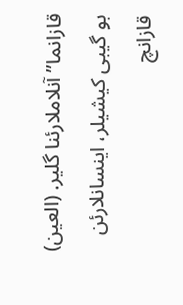قازانما” آنلاملارئنا گلیر. (العین) بو گیبی کیشیلر، اینسانلارئن قازانچ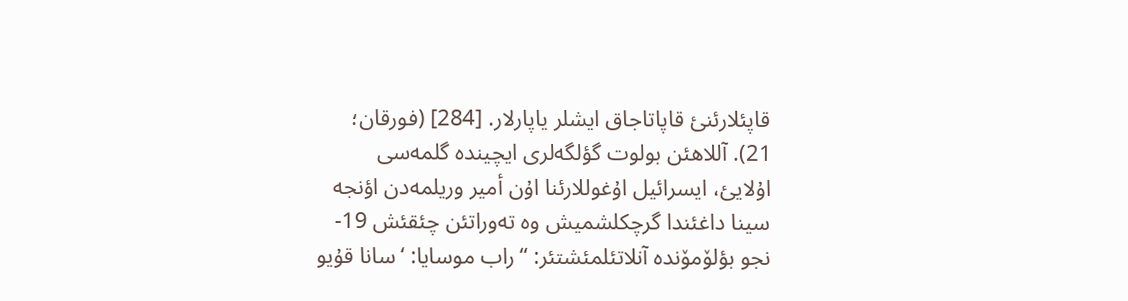قاپئلارئنئ قاپاتاجاق ایشلر یاپارلار. [284] (فورقان؛ 21). آللاهئن بولوت گؤلگەلری ایچیندە گلمەسی اۇلایئ، ایسرائیل اۇغوللارئنا اۇن أمیر وریلمەدن اؤنجە سینا داغئندا گرچکلشمیش وە تەوراتئن چئقئش 19-نجو بؤلۆمۆندە آنلاتئلمئشتئر: “راب موسایا: ‘سانا قۇیو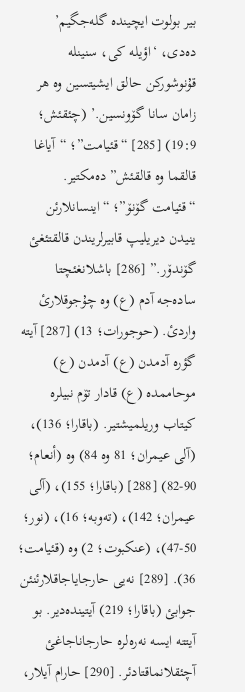بیر بولوت ایچیندە گلەجگیم’ دەدی، ‘اؤیلە کی، سنینلە قۇنوشورکن حالق ایشیتسین وە هر زامان سانا گۆونسین.’ (چئقئش؛ 19:9) [285] “قئیامت”؛ “آیاغا قالقما وە قالقئش” دەمکتیر. “قئیامت گۆنۆ”؛ “اینسانلارئن ینیدن دیریلیپ قابیرلریندن قالقتئغئ گۆندۆر.” [286] باشلانغئچتا سادەجە آدم (ع) وە چۇجوقلارئ واردئ. (حوجورات؛ 13) [287] آیتە گؤرە آدمدن (ع) آدمدن (ع) موحاممدە (ع) قادار تۆم نبیلرە کیتاب وریلمیشتیر. (باقارا؛ 136)، (آلی عیمران؛ 81 وە 84) وە (أنعام؛ 90-82) [288] (باقارا؛ 155)، (آلی عیمران؛ 142)، (تەوبە؛ 16)، (نور؛ 50-47)، (عنکبوت؛ 2) وە (قئیامت؛ 36). [289] نەیی حارجایاجاقلارئنئن جوابئ (باقارا؛ 219) آیتیندەدیر. بو آیتتە ایسە نەرەلرە حارجاناجاغئ آچئقلانماقتادئر. [290] حارام آیلار،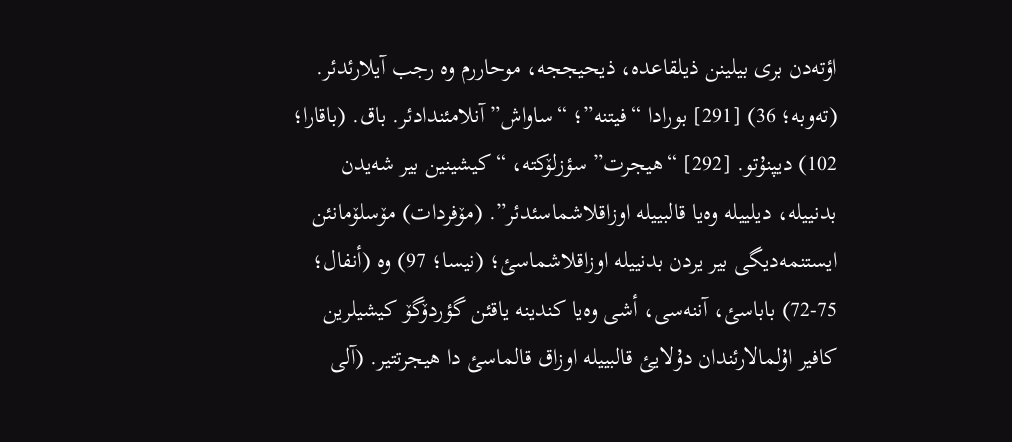اؤتەدن بری بیلینن ذیلقاعدە، ذیحیججە، موحاررم وە رجب آیلارئدئر. (تەوبە؛ 36) [291] بورادا “فیتنە”؛ “ساواش” آنلامئندادئر. باق. (باقارا؛ 102) دیپنۇتو. [292] “هیجرت” سؤزلۆکتە، “کیشینین بیر شەیدن بدنییلە، دیلییلە وەیا قالبییلە اوزاقلاشماسئدئر”. (مۆفردات) مۆسلۆمانئن ایستنمەدیگی بیر یردن بدنییلە اوزاقلاشماسئ؛ (نیسا؛ 97) وە (أنفال؛ 75-72) باباسئ، آننەسی، أشی وەیا کندینە یاقئن گؤردۆگۆ کیشیلرین کافیر اۇلمالارئندان دۇلایئ قالبییلە اوزاق قالماسئ دا هیجرتتیر. (آلی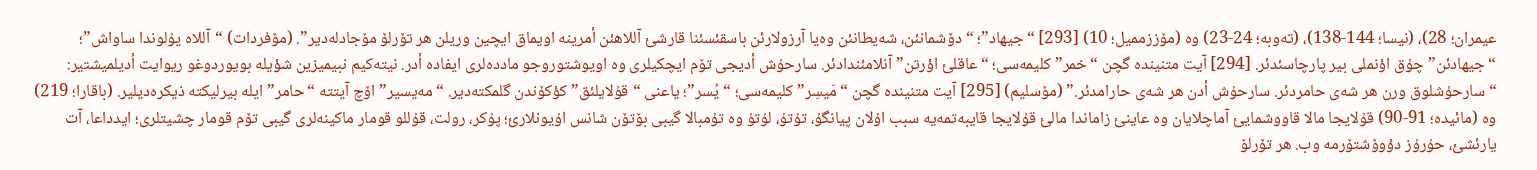عیمران؛ 28)، (نیسا؛ 144-138)، (تەوبە؛ 24-23) وە (مۆززممیل؛ 10) [293] “جیهاد”؛ “دۆشمانئن، شەیطانئن وەیا آرزولارئن باسقئسئنا قارشئ آللاهئن أمرینە اویماق ایچین وریلن هر تۆرلۆ مۆجادلەدیر”. (مۆفردات) “آللاە یۇلوندا ساواش”؛ “جیهادئن” چۇق اؤنملی بیر پارچاسئدئر. [294] آیت متنیندە گچن “خمر” کلیمەسی؛ “عاقلئ اؤرتن” آنلامئندادئر. سارحۇش أدیجی تۆم ایچکیلری وە اویوشتوروجو ماددەلری ایفادە أدر. نیتەکیم نبیمیزین شؤیلە بویوردوغو ریوایت أدیلمیشتیر: “سارحۇشلوق ورن هر شەی حامردئر. سارحۇش أدن هر شەی حارامدئر.” (مۆسلیم) [295] آیت متنیندە گچن “مَیسِر” کلیمەسی؛ “یُسر”؛ یاعنی “قۇلایلئق” کؤکۆندن گلمکتەدیر. “مەیسیر” اۆچ آیتتە “حامر” ایلە بیرلیکتە ذیکرەدیلیر. (باقارا؛ 219) وە (مائیدە؛ 91-90) قۇلایجا مالا قاووشمایئ آماچلایان وە عاینئ زاماندا مالئ قۇلایجا قایبەتمەیە سبب اۇلان پیانگۇ، تۇتۇ، لۇتۇ وە تۇمبالا گیبی بۆتۆن شانس اۇیونلارئ؛ پۇکر، رولت، قۇللو قومار ماکینەلری گیبی تۆم قومار چشیتلری؛ ایدداعا، آت یارئشئ، حۇرۇز دؤوۆشتۆرمە وب. هر تۆرلۆ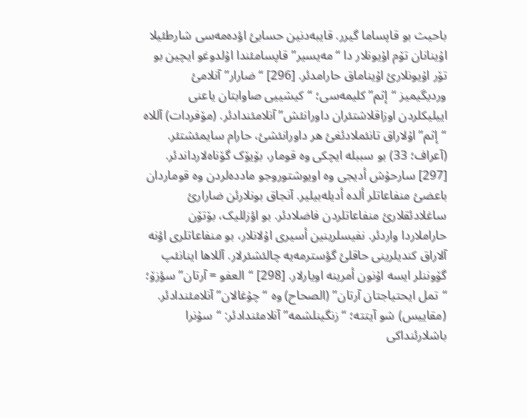باحیث بو قاپساما گیرر. قایبەدنین حسابئ اؤدەمەسی شارطئیلا اۇینانان تۆم اۇیونلار دا “مەیسیر” قاپسامئندا اۇلدوغو ایچین بو تۆر اۇیونلارئ اۇیناماق حارامدئر. [296] “ضارار” آنلامئ وردیگیمیز “إثم” کلیمەسی؛ “کیشییی صاوابتان یاعنی اییلیکلردن اوزاقلاشتئران داورانئش” آنلامئندادئر. (مۆفردات) آللاە “إثم” اۇلاراق تانئملادئغئ هر داورانئشئ، حارام سایمئشتئر. (آعراف؛ 33) بو سببلە ایچکی وە قومار، بۆیۆک گۆناەلارداندئر. [297] سارحۇش أدیجی وە اویوشتوروجو ماددەلردن وە قوماردان باعضئ منفاعاتلر ألدە أدیلەبیلیر. آنجاق بونلارئن ضارارئ ساغلادئقلارئ منفاعاتلردن فاضلادئر. بو اؤزللیک، بۆتۆن حاراملاردا واردئر. نفیسلرینین أسیری اۇلانلار، بو منفاعاتلری اؤنە آلاراق کندیلرینی حاقلئ گؤسترمەیە چالئشئرلار. آللاها اینانئپ گۆوننلر ایسە اۇنون أمرینە اویارلار. [298] “العفو = آرتان” سؤزۆ؛ “تمل ایحتیاجتان آرتان” (الصحاح) وە “چۇغالان” آنلامئندادئر. (مقاییس) شو آیتتە؛ “زنگینلشمە” آنلامئندادئر: “سۇنرا باشلارئنداکی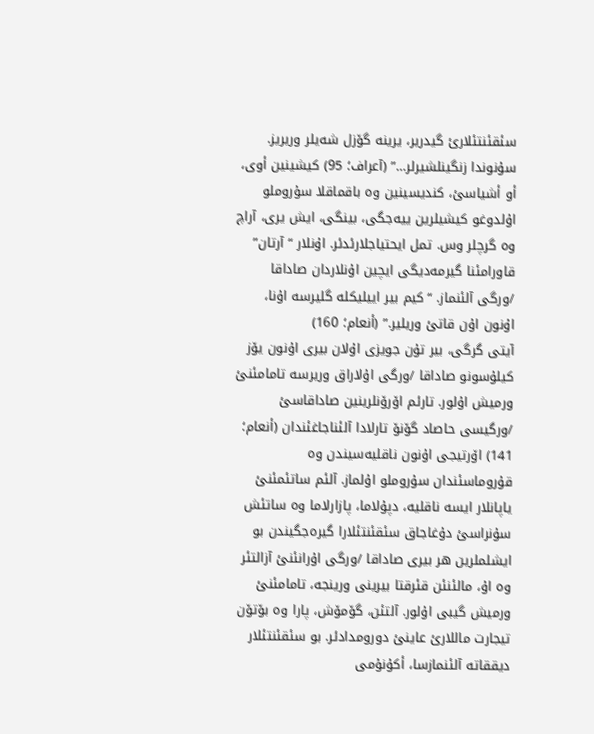سئقئنتئلارئ گیدریر، یرینە گۆزل شەیلر وریریز. سۇنوندا زنگینلشیرلر…” (آعراف؛ 95) کیشینین أوی، أو أشیاسئ، کندیسینین وە باقماقلا سۇروملو اۇلدوغو کیشیلرین ییەجگی، بینگی، ایش یری، آراچ وە گرچلر وس. تمل ایحتیاجلارئدئر. اۇنلار “آرتان” قاورامئنا گیرمەدیگی ایچین اۇنلاردان صاداقا /ورگی آلئنماز. “کیم بیر اییلیکلە گلیرسە اۇنا، اۇنون اۇن قاتئ وریلیر.” (أنعام؛ 160)
آیتی گرگی، بیر تۇن جویزی اۇلان بیری اۇنون یۆز کیلۇسونو صاداقا /ورگی اۇلاراق وریرسە تامامئنئ ورمیش اۇلور. تارئم اۆرۆنلرینین صاداقاسئ /ورگیسی حاصاد گۆنۆ تارلادا آلئناجاغئندان (أنعام؛ 141) اۆرتیجی اۇنون ناقلیەسیندن وە قۇروماسئندان سۇروملو اۇلماز. آلئم ساتئمئنئ یاپانلار ایسە ناقلیە، دپۇلاما، پازارلاما وە ساتئش سۇنراسئ دۇغاجاق سئقئنتئلارا گیرەجگیندن بو ایشلملرین هر بیری صاداقا /ورگی اۇرانئنئ آزالتئر وە اۇ، مالئنئن قئرقتا بیرینی ورینجە، تامامئنئ ورمیش گیبی اۇلور. آلتئن، گۆمۆش، پارا وە بۆتۆن تیجارت ماللارئ عاینئ دورومدادئر. بو سئقئنتئلار دیققاتە آلئنمازسا، أکۇنۇمی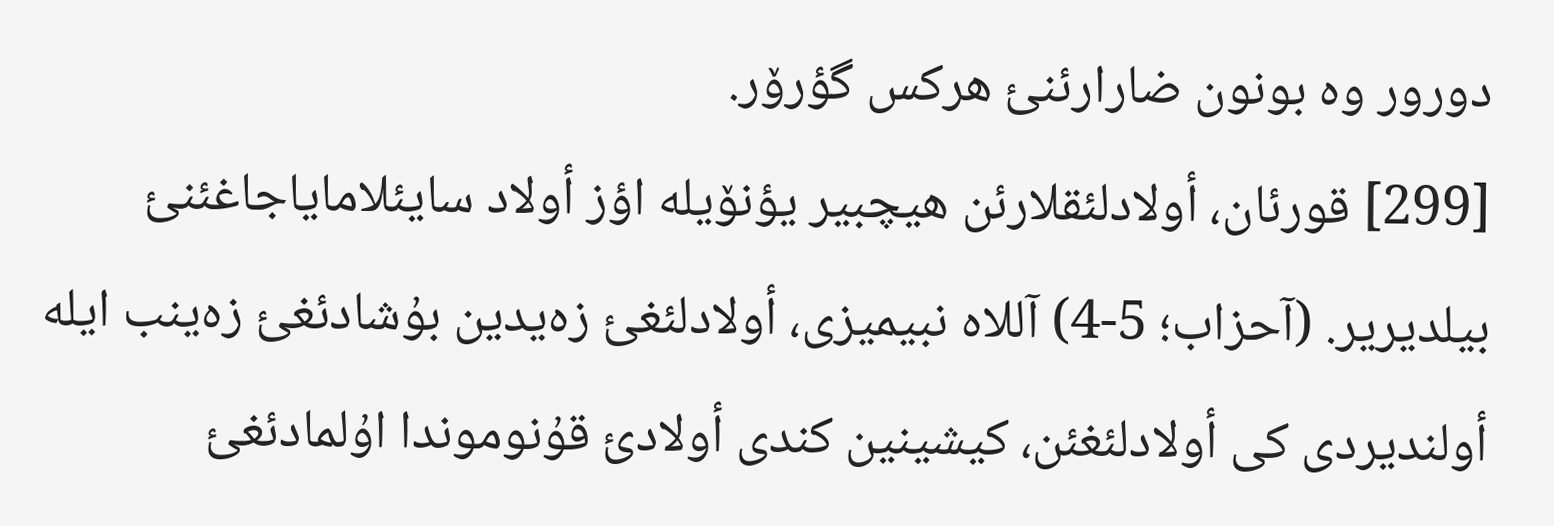دورور وە بونون ضارارئنئ هرکس گؤرۆر.
[299] قورئان، أولادلئقلارئن هیچبیر یؤنۆیلە اؤز أولاد سایئلامایاجاغئنئ بیلدیریر. (آحزاب؛ 5-4) آللاە نبیمیزی، أولادلئغئ زەیدین بۇشادئغئ زەینب ایلە أولندیردی کی أولادلئغئن، کیشینین کندی أولادئ قۇنوموندا اۇلمادئغئ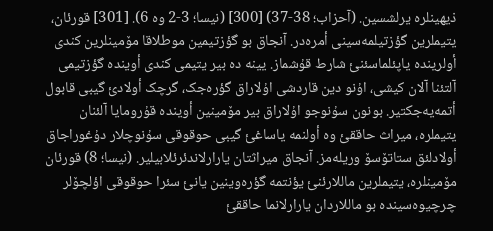ذیهینلرە یرلشسین. (آحزاب؛ 38-37) [300] (نیسا؛ 3-2 وە 6). [301] قورئان، یتیملرین گؤزتیلمەسینی أمرەدر. آنجاق بو گؤزتیمین موطلاقا مۆمینلرین کندی أولریندە یاپئلماسئنئ شارط قۇشماز. یینە دە بیر یتیمی کندی أویندە گؤزتیمی آلتئنا آلان کیشی، اۇنو دین قاردشی اۇلاراق گؤرەجک، گرچک أولادئ گیبی قابول أتمەیەجکتیر. بونون سۇنوجو اۇلاراق بیر مۆمینین أویندە قۇرومایا آلئنان یتیملرە، میراث حاققئ وە أولنمە یاساغئ گیبی حوقوقی سۇنوچلار دۇغوراجاق أولادلئق ستاتۆسۆ وریلەمز. آنجاق میراثتان یارارلاندئرئلابیلیر. (نیسا؛ 8) قورئان مۆمینلرە، یتیملرین ماللارئنئ یؤنتمە گؤرەوینین یانئ سئرا حوقوقی اؤلچۆلر چرچیوەسیندە بو ماللاردان یارارلانما حاققئ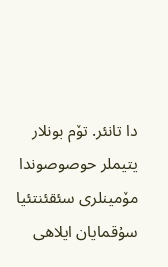دا تانئر. تۆم بونلار یتیملر حوصوصوندا مۆمینلری سئقئنتئیا سۇقمایان ایلاهی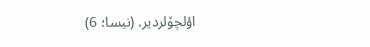اؤلچۆلردیر. (نیسا؛ 6)